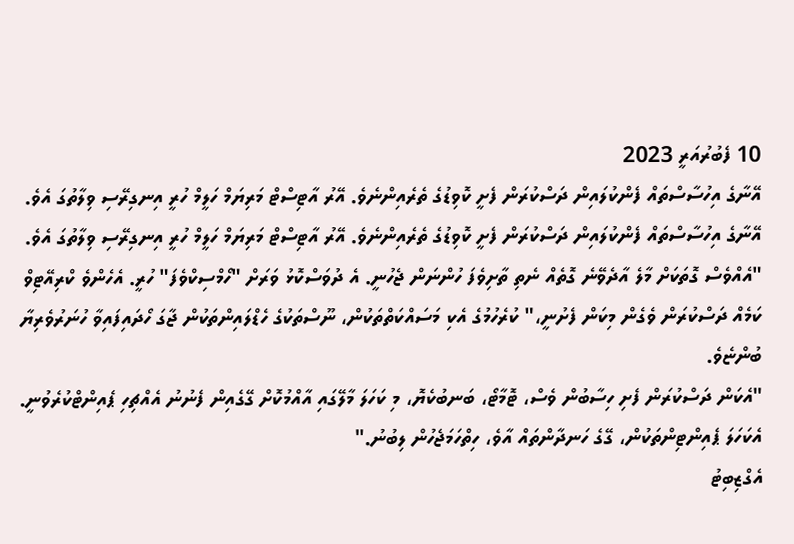10 ފެބުރުއަރީ 2023
އޭނާގެ އިހުސާސްތައް ފެންކުލައިން ދަސްކުރަން ފެށީ ކޮވިޑުގެ ތެރެއިންނެވެ. އޭރު އާޓިސްޓް މަރިޔަމް ހަލީމް ހުރީ އިނގިރޭސި ވިލާތުގަ އެވެ.
އޭނާގެ އިހުސާސްތައް ފެންކުލައިން ދަސްކުރަން ފެށީ ކޮވިޑުގެ ތެރެއިންނެވެ. އޭރު އާޓިސްޓް މަރިޔަމް ހަލީމް ހުރީ އިނގިރޭސި ވިލާތުގަ އެވެ.
"އެއްވެސް ގޮތަކަށް މާލެ އާދެވޭނެ ގޮތެއް ނެތި ތާށިވެފަ ހުންނަން ޖެހުނީ. އެ ދުވަސްކޮޅު ވަރަށް "ހޯމްސިކްވެފަ" ހުރީ. އެހެންވެ ކްރިއޭޓިވް ކަމެއް ދަސްކުރަން ވެގެން މިކަން ފެށުނީ،" ކުރެހުމުގެ އެކި މަސައްކަތްތަކުން، ނޫސްތަކުގެ ހެޑްލައިންތަކުން ޖާގަ ހޯދައިފައިވާ ހުނަރުވެރިޔާ ބުންޏެވެ.
"އެކަން ދަސްކުރަން ފެށި ހިސާބުން ވެސް، ޓޮމާޓޯ، ބަނބުކެޔޮ، މި ކަހަލަ މާލޭގައި އާއްމުކޮށް ގޭގެއިން ފެނުނު އެއްޗިހި ޕެއިންޓްކުރެވުނީ. އެކަހަލަ ޕެއިންޓިންތަކުން، ގޭގެ ހަނދާންތައް އާވެ، ހިތްހަމަޖެހުން ލިބުނު."
އެގްޒިބިޓު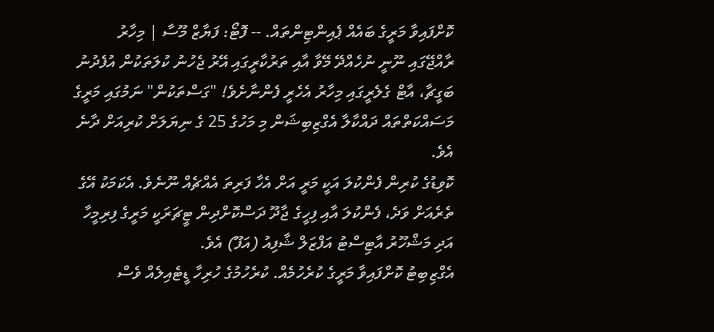ކޮށްފައިވާ މަރީގެ ބައެއް ޕެއިންޓިންތައް. -- ފޮޓޯ: ފަޔާޒް މޫސާ | މިހާރު
ރާއްޖޭގައި ނޫނީ ނުހެއްދޭ މޭވާ އާއި ތަރުކާރީގައި އޭރު ޖެހުނު ކުލަތަކުން އުފެދުނު ބަގީޗާ، އާޓް ގެލެރީގައި މިހާރު އެހެރީ ފެންނާށެވެ! "ގަސްތަކުން" ނަމުގައި މަރީގެ މަސައްކަތްތައް ދައްކާލާ އެގްޒިބިޝަން މި މަހުގެ 25 ގެ ނިޔަލަށް ކުރިއަށް ދާނެ އެވެ.
ކޮވިޑުގެ ކުރިން ފެންކުލަ އަކީ މަރީ އަށް އެހާ ފަރިތަ އެއްޗެއް ނޫނެވެ. އެކަމަކު އޭގެ ތެރެއަށް ވަދެ، ފެންކުލަ އާއި ފިހީގެ ޖާދޫ ދަސްކޮށްދިން ޓީޗަރަކީ މަރީގެ ފިރިމީހާ އަދި މަޝްހޫރު އާޓިސްޓު އަފްޒަލް ޝާފިއު (އަފޫ) އެވެ.
އެގްޒިބިޓު ކޮށްފައިވާ މަރީގެ ކުރެހުމެއް. ކުރެހުމުގެ ހުރިހާ ޑީޓެއިލެއް ވެސް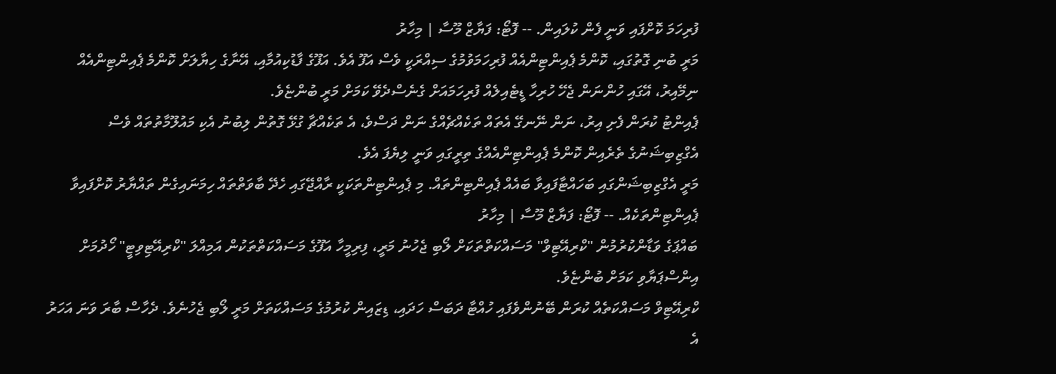ފުރިހަމަ ކޮށްފައި ވަނީ ފެން ކުލައިން. -- ފޮޓޯ: ފަޔާޒް މޫސާ | މިހާރު
މަރީ ބުނި ގޮތުގައި، ކޮންމެ ޕެއިންޓިންއެއް ފުރިހަމަވުމުގެ ސިއްރަކީ ވެސް އަފޫ އެވެ. އަފޫގެ ފާޑުކިއުމާއި، އޭނާގެ ހިޔާލަށް ކޮންމެ ޕެއިންޓިންއެއް ނިމޭއިރު، އޭގައި ހުންނަން ޖެހޭ ހުރިހާ ޑީޓެއިލެއް ފުރިހަމައަށް ގެނެސްދެވޭ ކަމަށް މަރީ ބުންޏެވެ.
ޕެއިންޓު ކުރަން ފެށި އިރު، ނަން ނޭނގޭ އެތައް ތަކެއްޗެއްގެ ނަން ދަސްވެ، އެ ތަކެއްޗާ ގުޅޭ ގޮތުން ލިބުނު އެކި މައުލޫމާތުތައް ވެސް އެގްޒިބިޝަނުގެ ތެރެއިން ކޮންމެ ޕެއިންޓިންއެއްގެ ތިރީގައި ވަނީ ލިޔެފަ އެވެ.
މަރީ އެގްޒިބިޝަންގައި ބަހައްޓާފައިވާ ބައެއް ޕެއިންޓިންތައް. މި ޕެއިންޓިންތަކަކީ ރާއްޖޭގައި ހެދޭ ބާވަތްތައް ހިމަނައިގެން ތައްޔާރު ކޮށްފައިވާ ޕެއިންޓިންތަކެއް. -- ފޮޓޯ: ފަޔާޒް މޫސާ | މިހާރު
ބައްޕަގެ ވަޑާންކުރުމުން "ކްރިއޭޓިވް" މަސައްކަތްތަކަށް ލޯބި ޖެހުނު މަރީ، ފިރިމީހާ އަފޫގެ މަސައްކަތްތަކުން އަމިއްލަ "ކްރިއޭޓިވިޓީ" ހޯދުމަށް އިންސްޕަޔާވި ކަމަށް ބުންޏެވެ.
ކްރިއޭޓިވް މަސައްކަތެއް ކުރަން ބޭނުންވެފައި ހުއްޓާ ދަބަސް ހަދައި، ޑިޒައިން ކުރުމުގެ މަސައްކަތަށް މަރީ ލޯބި ޖެހުނެވެ. ދެހާސް ބާރަ ވަނަ އަހަރު އެ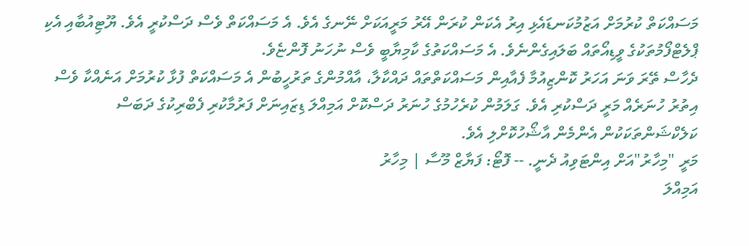މަސައްކަތް ކުރުމަށް އަޒުމުކަނޑައެޅި އިރު އެކަން ކުރަން އޭރު މަރީއަކަށް ނޭނގެ އެވެ. އެ މަސައްކަތް ވެސް ދަސްކުރީ އެވެ. ޔޫޓިއުބާއި އެކި ޕްލެޓްފޯމުތަކުގެ ވީޑިއޯތައް ބަލައިގެންނެވެ. އެ މަސައްކަތުގެ ކާމިޔާބީ ވެސް ނުހަނު ފޮންޏެވެ.
ދެހާސް ތޭރަ ވަނަ އަހަރު ކޮންޒިއުމާ ފެއާއިން މަސައްކަތްތައް ދައްކާލާ، އާއްމުންގެ ތަރުހީބުން އެ މަސައްކަތް ފުޅާ ކުރުމަށް އަނެއްކާ ވެސް އިތުރު ހުނަރެއް މަރީ ދަސްކުރި އެވެ. ގަލަމުން ކުރެހުމުގެ ހުނަރު ދަސްކޮށް އަމިއްލަ ޑިޒައިނަށް ފަރުމާކުރި ފެބްރިކުގެ ދަބަސް ކަލެކްޝަންތަކަކުން އެންމެން އާޝޯހުކޮށްލި އެވެ.
މަރީ "މިހާރު"އަށް އިންޓަވިއު ދެނީ. -- ފޮޓޯ: ފަޔާޒް މޫސާ | މިހާރު
އަމިއްލަ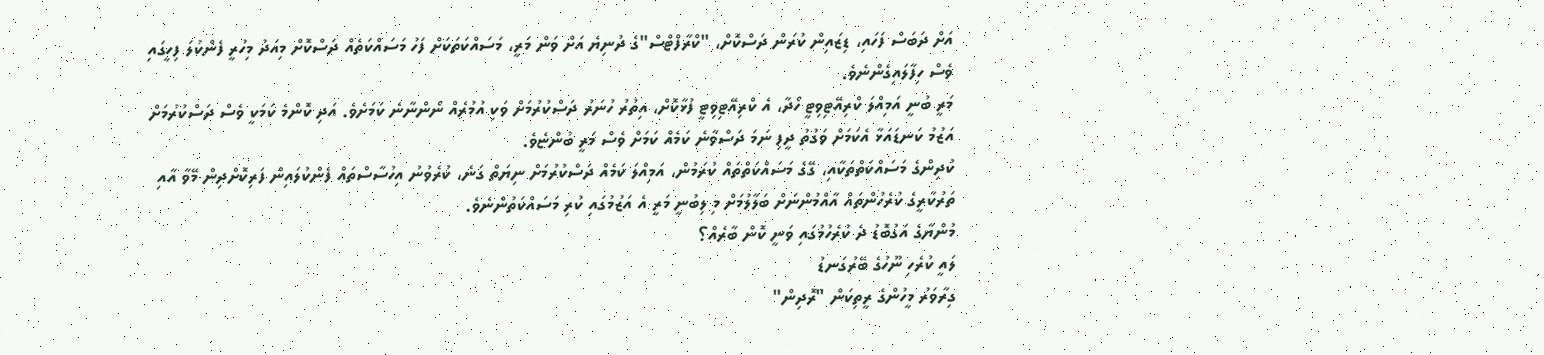އަށް ދަބަސް ފަހައި، ޑިޒައިން ކުރަން ދަސްކޮށް، "ކްރާފްޓްސް"ގެ ދުނިޔެ އަށް ވަން މަރީ، މަސައްކަތަކަށް ފަހު މަސައްކަތެއް ދަސްކޮށް މިއަދު މިހުރީ ފެންކުލަ ފިހީގައި ވެސް ހިފާލައިގެންނެވެ.
މަރީ ބުނީ އަމިއްލަ ކްރިއޭޓިވިޓީ ހޯދާ، އެ ކްރިއޭޓިވިޓީ ފުޅާކޮށް، އިތުރު ހުނަރު ދަސްކުރުމަށް ވަކި އުމުރެއް ނޯންނާނެ ކަމަށެވެ. އަދި ކޮންމެ ކަމަކީ ވެސް ދަސްކުރުމަށް އަޒުމު ކަނޑައަޅާ އެކަމަށް ވަގުތު ދީފި ނަމަ ދަސްވާނެ ކަމެއް ކަމަށް ވެސް މަރީ ބުންޏެވެ.
ކުދިންގެ މަސައްކަތްތަކާއި، ގޭގެ މަސައްކަތްތައް ކުރަމުން، އަމިއްލަ ކަމެއް ދަސްކުރުމަށް ނިޔަތް ގަނެ، ކުރެވުނު އިހުސާސްތައް ފެންކުލައިން ފަރިކޮށްދިން މޭވާ އާއި ތަރުކާރީގެ ކުރެހުންތައް އާއްމުންނަށް ބަލާލުމަށް މި ލިބުނީ މަރީ އެ އަޒުމުގައި ކުރި މަސައްކަތުންނެވެ.
މުންޔާގެ އަގުބޮޑު ދެ ކުރެހުމުގައި ވަނީ ކޮން ބާރެއް؟
ލައީ ކުރެހި ނޫހުގެ ބޭރުގަނޑު
ގިރާވަރު މީހުންގެ ރީތިކަން "ރޮދިން"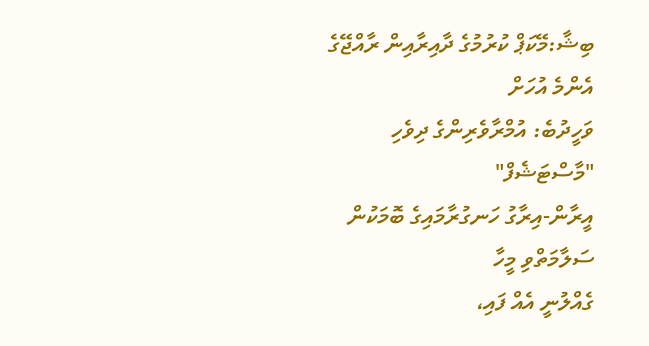ބިޝާ:މޭކަޕް ކުރުމުގެ ދާއިރާއިން ރާއްޖޭގެ އެންމެ އުހަށް
ވަހީދުބެ: އުމްރާވެރިންގެ ދިވެހި "މާސްޓަޝެފް"
އީރާން-އިރާގު ހަނގުރާމައިގެ ބޮމަކުން ސަލާމަތްވި މީހާ
ގެއްލުނީ އެއް ފައި،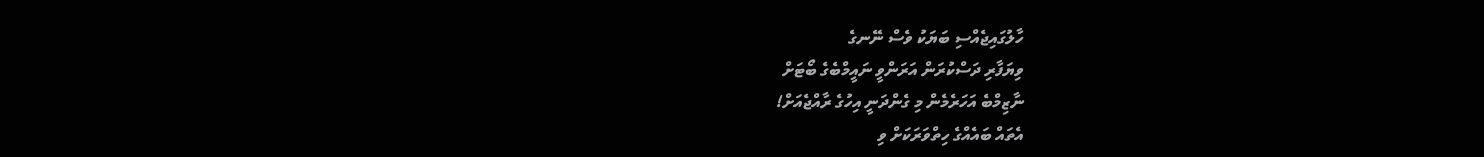ހާލުގައިޖެއްސި ބަޔަކު ވެސް ނޭނގެ
ވިޔަފާރި ދަސްކުރަން އަރަންވީ ނައީމްބެގެ ބޯޓަށް
ނާޒިމްބެ އަހަރެމެން މި ގެންދަނީ އިހުގެ ރާއްޖެއަށް!
އެތައް ބައެއްގެ ހިތްވަރަކަށް ވި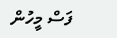ފަސް މީހުން